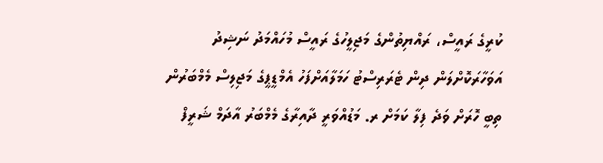ކުރީގެ ރައީސް، ރައްޔިތުންގެ މަޖިލީހުގެ ރައީސް މުހައްމަދު ނަޝިދު އަވަހާރަކޮށްލަން ދިން ޓެރަރިސްޓު ހަމަލާއަށްފަހު އެމްޑީޕީގެ މަޖިލިސް މެމްބަރުން ތިބީ ހޮރަށް ވަދެ ފިލާ ކަމަށް ރ. މަޑުއްވަރީ ދާއިރާގެ މެމްބަރު އާދަމް ޝަރީފް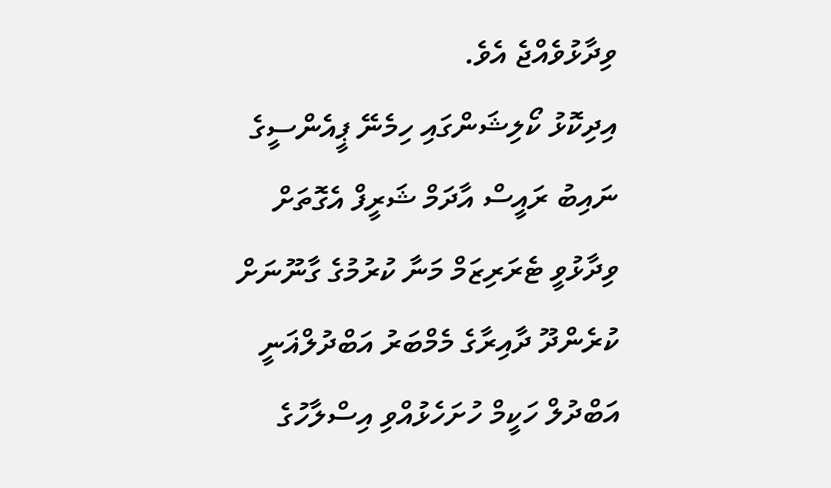ވިދާޅުވެއްޖެ އެވެ.
އިދިކޮޅު ކޯލިޝަންގައި ހިމެނޭ ޕީއެންސީގެ ނައިބު ރައީސް އާދަމް ޝަރީފް އެގޮތަށް ވިދާޅުވީ ޓެރަރިޒަމް މަނާ ކުރުމުގެ ގާނޫނަށް ކުރެންދޫ ދާއިރާގެ މެމްބަރު އަބްދުލްޣަނީ އަބްދުލް ހަކީމް ހުށަހެޅުއްވި އިސްލާހުގެ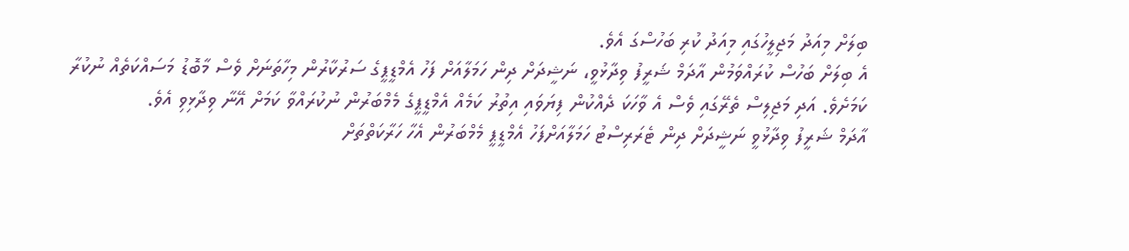ބިލަށް މިއަދު މަޖިލީހުގައި މިއަދު ކުރި ބަހުސްގަ އެވެ.
އެ ބިލަށް ބަހުސް ކުރައްވަމުން އާދަމް ޝަރީފު ވިދާޅުވީ، ނަޝީދަށް ދިން ހަމަލާއަށް ފަހު އެމްޑީޕީގެ ސަރުކާރުން މިހާތަނަށް ވެސް މާބޮޑު މަސައްކަތެއް ނުކުރާ ކަމަށެވެ. އަދި މަޖިލިސް ތެރޭގައި ވެސް އެ ވާހަކަ ދެއްކުން ފިޔަވައި އިތުރު ކަމެއް އެމްޑީޕީގެ މެމްބަރުން ނުކުރައްވާ ކަމަށް އޭނާ ވިދާޅިވި އެވެ.
އާދަމް ޝަރީފު ވިދާޅުވީ ނަޝީދަށް ދިން ޓެރަރިސްޓު ހަމަލާއަށްފަހު އެމްޑީޕީ މެމްބަރުން އެހާ ހަރާކަތްތަށް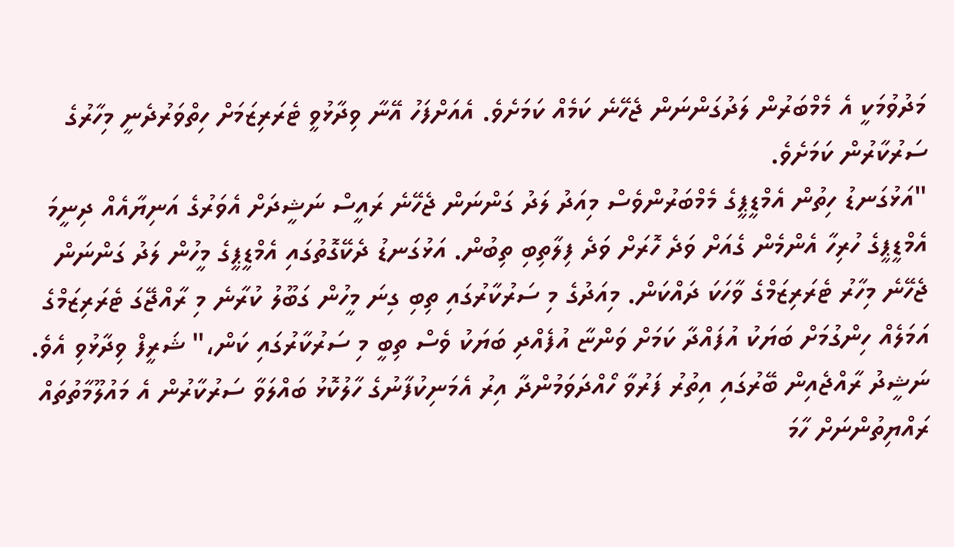މަދުވުމަކީ އެ މެމްބަރުން ލަދުގަންނަން ޖެހޭނެ ކަމެއް ކަމަށެވެ. އެއަށްފަހު އޭނާ ވިދާޅުވީ ޓެރަރިޒަމަށް ހިތްވަރުދެނީ މިހާރުގެ ސަރުކާރުން ކަމަށެވެ.
"އަޅުގަނޑު ހިތުން އެމްޑީޕީގެ މެމްބަރުންވެސް މިއަދު ލަދު ގަންނަން ޖެހޭނެ ރައީސް ނަޝީދަށް އެވަރުގެ އަނިޔާއެއް ދިނީމަ އެމްޑީޕީގެ ހުރިހާ އެންމެން ގެއަށް ވަދެ ހޮރަށް ވަދެ ފިލާތިބި ތިބުން. އަޅުގަނޑު ދެކޭގޮތުގައި އެމްޑީޕީގެ މީހުން ލަދު ގަންނަން ޖެހޭނެ މިހާރު ޓެރަރިޒަމްގެ ވާހަކަ ދައްކަން. މިއަދުގެ މި ސަރުކާރުގައި ތިބި ގިނަ މީހުން ގަބޫލު ކުރާނެ މި ރާއްޖޭގަ ޓެރަރިޒަމްގެ އަމަލެއް ހިންގުމަށް ބަޔަކު އުފައްދާ ކަމަށް ވަންޏާ އުފެއްދި ބަޔަކު ވެސް ތިބީ މި ސަރުކާރުގައި ކަން،" ޝަރީފް ވިދާޅުވި އެވެ.
ނަޝީދު ރާއްޖެއިން ބޭރުގައި އިތުރު ފަރުވާ ހޯއްދަވަމުންދާ އިރު އެމަނިކުފާނުގެ ހާލުކޮޅު ބައްލަވާ ސަރުކާރުން އެ މައުލޫމާތުތައް ރައްޔިތުންނަށް ހާމަ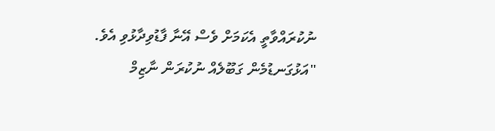ނުކުރައްވާތީ އެކަމަށް ވެސް އޭނާ ފާޑުވިދާޅުވި އެވެ.
"އަޅުގަނޑުމެން ގަބޫލެއް ނުކުރަން ނާޒިމް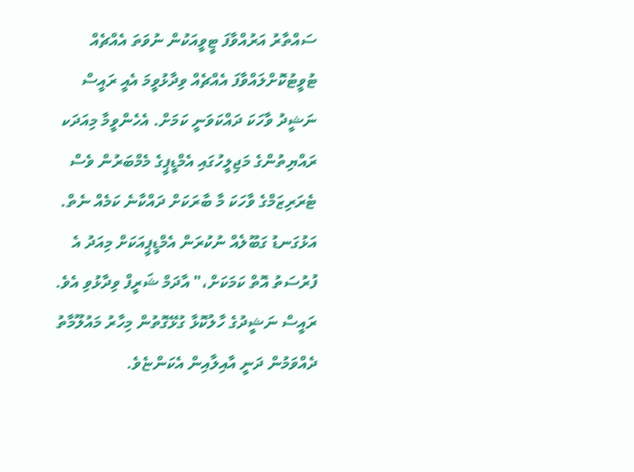ސައްތާރު އަރުއްވާފަ ޓީވީއަކުން ނުވަތަ އެއްޗެއް ޓުވީޓުކޮށްލައްވާފަ އެއްޗެއް ވިދާޅުވީމަ އެއީ ރައީސް ނަޝީދު ވާހަކަ ދައްކަވަނީ ކަމަށް. އެހެންވީމާ މިއަދަކ ރައްޔިތުންގެ މަޖިލީހުގައި އެމްޑީޕީގެ މެމްބަރުން ވެސް ޓެރަރިޒަމްގެ ވާހަކަ މާ ބާރަކަށް ދައްކާނެ ކަމެއް ނެތް. އަޅުގަނޑު ގަބޫލެއް ނުކުރަން އެމްޑީޕީއަކަށް މިއަދު އެ ފުރުސަތު އޮތް ކަމަކަށް،" އާދަމް ޝަރީފް ވިދާޅުވި އެވެ.
ރައީސް ނަޝީދުގެ ހާލުކޮޅާ ގުޅޭގޮތުން މިހާރު މައުލޫމާތު ދެއްވަމުން ދަނީ އާއިލާއިން އެކަންޏެވެ.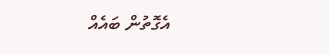އެގޮތުން ބައެއް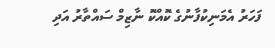ފަހަރު އެމަނިކުފާނުގެ ކޮއްކޮ ނާޒިމް ސައްތާރު އަދި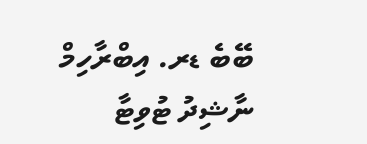ބޭބެ ޑރ. އިބްރާހިމް ނާޝިދު ޓުވިޓާ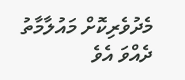މެދުވެރިކޮށް މައުލާމާތު ދެއްވަ އެވެ